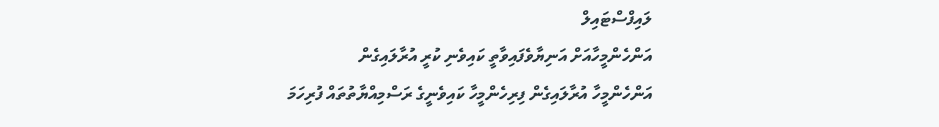ލައިފްސްޓައިލް
އަންހެންމީހާއަށް އަނިޔާވެފައިވާތީ ކައިވެނި ކުރީ އުރާލައިގެން
އަންހެންމީހާ އުރާލައިގެން ފިރިހެންމީހާ ކައިވެނީގެ ރަސްމިއްޔާތުތައް ފުރިހަމަ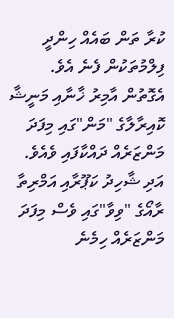ކުރާ ތަން ބައެއް ހިންދީ ފިލްމުތަކުން ފެނެ އެވެ. އެގޮތުން އާމިރު ޚާނާއި މަނީޝާ ކޮއިރާލާގެ "މަން"ގައި މިފަދަ މަންޒަރެއް ދައްކާފައި ވެއެވެ. އަދި ޝާހިދު ކަޕޫރާއި އަމްރިތާ ރާއޯގެ "ވިވާ"ގައި ވެސް މިފަދަ މަންޒަރެއް ހިމެނެ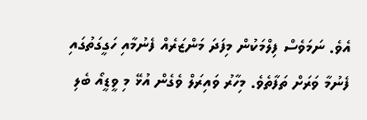އެވެ. ނަމަވެސް ފިލްމަކުން މިފަދަ މަންޒަރެއް ފެނުމާއި ހަގީގަތުގައި ފެނުމާ ވަރަށް ތަފާތެވެ. މިހާރު ވައިރަލް ވެގެން އުޅޭ މި ވީޑީއޯ ބެލި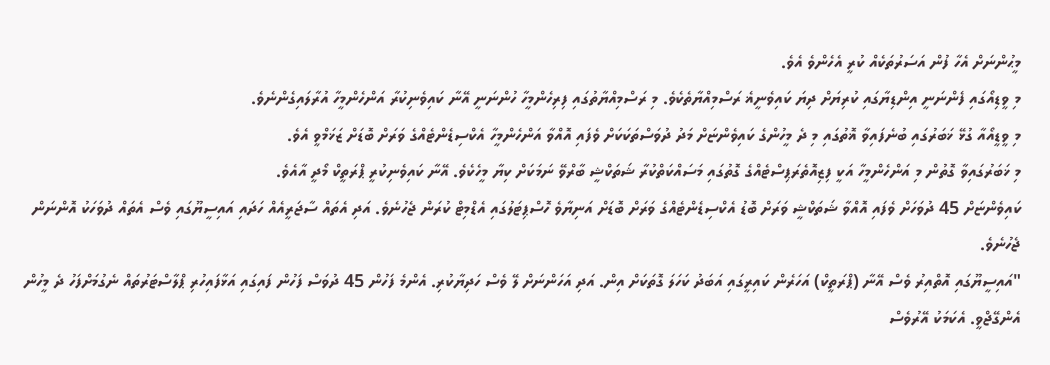މީޙުންނަށް އެހާ ފުން އަސަރުތަކެއް ކުރީ އެހެންވެ އެވެ.
މި ވީޑިއޯގައި ފެންނަނީ އިންޑިޔާގައި ކުރިޔަށް ދިޔަ ކައިވެނީޣެ ރަސްމިއްޔާތެކެވެ. މި ރަސްމިއްޔާތުގައި ފިރިހެންމީހާ ހުންނަނީ އޭނާ ކައިވެނިކުރާ އަންހެންމީހާ އުރާލައިގެންނެވެ.
މި ވީޑީއޯއާ ގުޅޭ ޚަބަރުގައި ބުނެފައިވާ ޣޮތުގައި މި ދެ މީހުންގެ ކައިވެންޏަށް މަދު ދުވަސްތަކަކަށް ވެފައި އޮއްވާ އަންހެންމީހާ އެކްސިޑެންޓެއްގެ ވަރަށް ބޮޑަށް ޒަޚަމްވީ އެވެ.
މި ޚަބަރުގައިވާ ގޮތުން މި އަންހެންމީހާ އަކީ ފިޒިއޮތެރަޕިސްޓެއްގެ ގޮތުގައި މަސައްކަތްކުރާ ޝަތަކްޝީ ބާރްވޭ ނަމަކަށް ކިޔާ މީހެކެވެ. އޭނާ ކައިވެނިކުރީ ޕްރަތީކް މޯދީ އާއެވެ.
ކައިވެންޏަށް 45 ދުވަހަށް ވެފައި އޮއްވާ ޝަތަކްޝީ ވަރަށް ބޮޑު އެކްސިޑެންޓެއްގެ ވަރަށް ބޮޑަށް އަނިޔާވެ ހޮސްޕިޓަލުގައި އެޑްމިޓް ކުރަން ޖެހުނެވެ. އަދި އެތައް ސާޖަރީއެއް ހަދައި އައިސީޔޫގައި ވެސް އެތައް ދުވަހަކު އޮންނަން ޖެހުނެވެ.
"އައިސީޔޫގައި އޮތްއިރު ވެސް އޭނާ (ޕްރަތީކް) އަހަރެން ކައިރީގައި އަބަދު ކަހަލަ ގޮތަކަށް އިން. އަދި އަހަންނަށް ލޭ ވެސް ހަދިޔާކުރި. އެންމެ ފަހުން 45 ދުވަސް ފަހުން ފައިގައި އަޅާފައިހުރި ޕްލާސްޓަރުތައް ނެގުމަށްފަހު ދެ މީހުން އެންގޭޖްވީ. އެކަމަކު އޭރުވެސް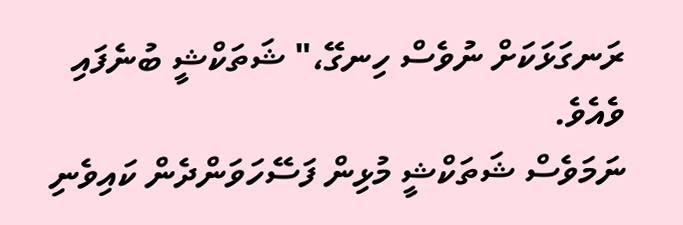ރަނގަޅަކަށް ނުވެސް ހިނގޭ،" ޝަތަކްޝީ ބުނެފައި ވެއެވެ.
ނަމަވެސް ޝަތަކްޝީ މުޅިން ފަސޭހަވަންދެން ކައިވެނި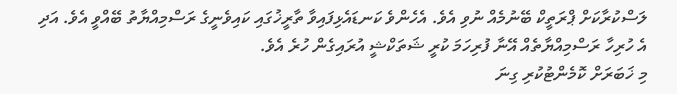ލަސްކުރާކަށް ޕްރަތީކް ބޭނުމެއް ނުވި އެވެ. އެހެންވެ ކަނޑައެޅިފައިވާ ތާރީޚުގައި ކައިވެނީގެ ރަސްމިއްޔާތު ބޭއްވީ އެވެ. އަދި އެ ހުރިހާ ރަސްމިއްޔާތެއް އޭނާ ފުރިހަމަ ކުރީ ޝަތަކްޝީ އުރައިގެން ހުރެ އެވެ.
މި ޚަބަރަށް ކޮމެންޓުކުރި ގިނަ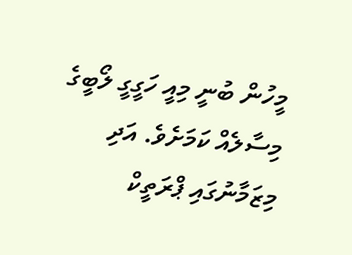މީހުން ބުނީ މިއީ ހަގީގީ ލޯބީގެ މިސާލެއް ކަމަށެވެ. އަދި މިޒަމާނުގައި ޕްރަތީކް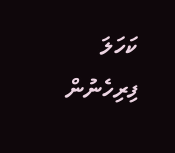ކަހަލަ ފިރިހެނުން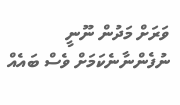ވަރަށް މަދުން ނޫނީ ނުފެންނާނެކަމަށް ވެސް ބައެއް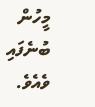މީހުން ބުނެފައި ވެއެވެ.